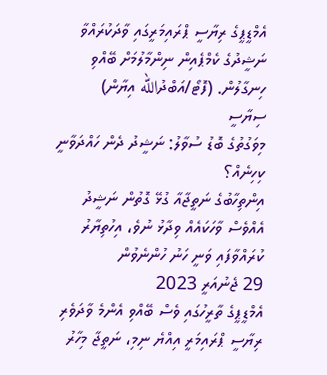އެމްޑީޕީގެ ރިޔާސީ ޕްރައިމަރީގައި ވާދަކުރައްވާ ނަޝީދުގެ ކެމްޕެއިން ނިންމާލުމަށް ބޭއްވި ހިނގާލުން. (ފޮޓޯ/އަބްދުالله އިޔާން)
ސިޔާސީ
މިވަގުތުގެ ބޮޑު ސުވާލު: ނަޝީދު ދެން ހައްދަވާނީ ކިހިނެއް؟
އިންތިހާބުގެ ނަތީޖާއާ ގުޅޭ ގޮތުން ނަޝީދު އެއްވެސް ވާހަކައެއް ވިދާޅު ނުވެ، އިހުތިޔާރު ކުރައްވާފައި ވަނީ ހަނު ހުންނެވުން
29 ޖެނުއަރީ 2023
އެމްޑީޕީގެ ތާރީހުގައި ވެސް ބޭއްވި އެންމެ ވާދަވެރި ރިޔާސީ ޕްރައިމަރީ އިއްޔެ ނިމި، ނަތީޖާ މިހާރު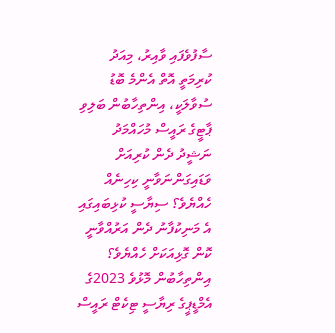ސާފުވެފައި ވާއިރު، މިއަދު ކުރިމަތީ އޮތް އެންމެ ބޮޑު ސުވާލަކީ، އިންތިހާބުން ބަލިވި ޕާޓީގެ ރައީސް މުހައްމަދު ނަޝީދު ދެން ކުރިއަށް ވަޑައިގަންނަވާނީ ކިހިނެއް ހެއްޔެވެ؟ ސިޔާސީ ކުޅިބައިގައި އެ މަނިކުފާނު ދެން އަރުއްވާނީ ކޮން ގޮޅިއަކަށް ހެއްޔެވެ؟
އިންތިހާބުން މޮޅުވެ 2023ގެ އެމްޑީޕީގެ ރިޔާސީ ޓިކެޓް ރައީސް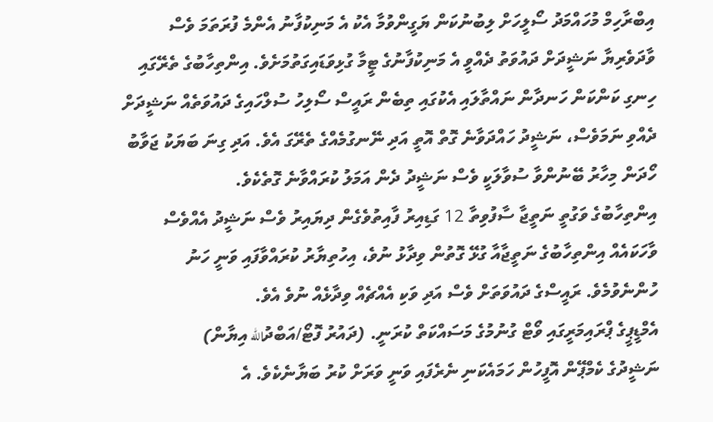އިބްރާހިމް މުހައްމަދު ސޯލީހަށް ލިބުނުކަން ޔަގީންވުމާ އެކު އެ މަނިކުފާނު އެންމެ ފުރަތަމަ ވެސް ވާދަވެރިޔާ ނަޝީދަށް ދައުވަތު ދެއްވީ އެ މަނިކުފާނުގެ ޓީމާ ގުޅިވަޑައިގަތުމަށެވެ. އިންތިހާބުގެ ތެރޭގައި ހިނގި ކަންކަން ހަނދާން ނައްތާލައި އެކުގައި ތިބެން ރައީސް ސޯލިހު ސުލްހައިގެ ދައުވަތެއް ނަޝީދަށް ދެއްވި ނަމަވެސް، ނަޝީދު ހައްދަވާނެ ގޮތް އޮތީ އަދި ނޭނގުމެއްގެ ތެރޭގަ އެވެ. އަދި ގިނަ ބަޔަކު ޖަވާބު ހޯދަން މިހާރު ބޭނުންވާ ސުވާލަކީ ވެސް ނަޝީދު ދެން އަމަލު ކުރައްވާނެ ގޮތެކެވެ.
އިންތިހާބުގެ ވަގުތީ ނަތީޖާ ސާފުވިތާ 12 ގަޑިއިރު ފާއިތުވެގެން ދިޔައިރު ވެސް ނަޝީދު އެއްވެސް ވާހަކައެއް އިންތިހާބުގެ ނަތީޖާއާ ގުޅޭ ގޮތުން ވިދާޅު ނުވެ، އިހުތިޔާރު ކުރައްވާފައި ވަނީ ހަނު ހުންނެވުމެވެ. ރައީސްގެ ދައުވަތަށް ވެސް އަދި ވަކި އެއްޗެއް ވިދާޅެއް ނުވެ އެވެ.
އެމްޑީޕީގެ ޕްރައިމަރީގައި ވޯޓް ގުނުމުގެ މަސައްކަތް ކުރަނީ. (ދައުރު ފޮޓޯ/އަބްދުالله އިޔާން)
ނަޝީދުގެ ކެމްޕޭން އޮފީހުން ހަމައެކަނި ނެރެފައި ވަނީ ވަރަށް ކުރު ބަޔާނެކެވެ. އެ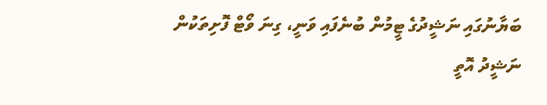ބަޔާނުގައި ނަޝީދުގެ ޓީމުން ބުނެފައި ވަނީ، ގިނަ ވޯޓް ފޮށިތަކުން ނަޝީދު އޮތީ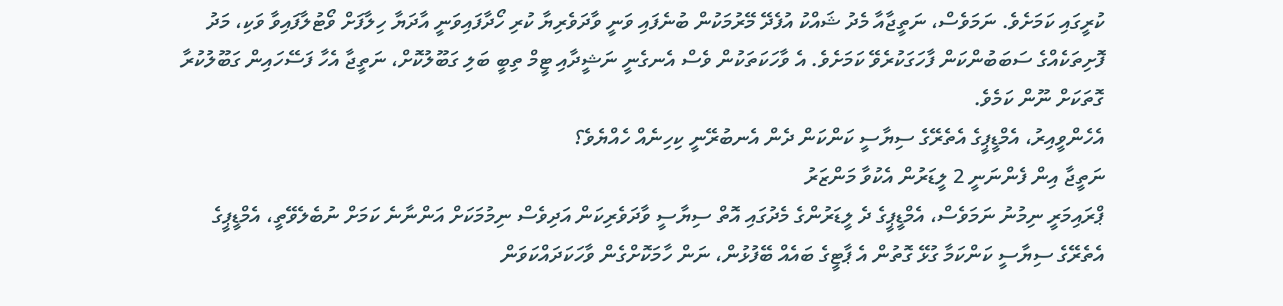ކުރީގައި ކަމަށެވެ. ނަމަވެސް، ނަތީޖާއާ މެދު ޝައްކު އުފެދޭ މޭރުމަކުން ބުނެފައި ވަނީ ވާދަވެރިޔާ ކުރި ހޯދާފައިވަނީ އާދަޔާ ހިލާފަށް ވޯޓުލާފައިވާ ވަކި، މަދު ފޮށިތަކެއްގެ ސަބަބުންކަން ފާހަގަކުރެވޭ ކަމަށެވެ. އެ ވާހަކަތަކުން ވެސް އެނގެނީ ނަޝީދާއި ޓީމް ތިބީ ބަލި ގަބޫލުކޮށް، ނަތީޖާ އެހާ ފަސޭހައިން ގަބޫލުކުރާ ގޮތަކަށް ނޫން ކަމެވެ.
އެހެންވީއިރު، އެމްޑީޕީގެ އެތެރޭގެ ސިޔާސީ ކަންކަން ދެން އެނބުރޭނީ ކިހިނެއް ހެއްޔެވެ؟
ނަތީޖާ އިން ފެންނަނީ 2 ލީޑަރުން އެކުވާ މަންޒަރު
ޕްރައިމަރީ ނިމުނު ނަމަވެސް، އެމްޑީޕީގެ ދެ ލީޑަރުންގެ މެދުގައި އޮތް ސިޔާސީ ވާދަވެރިކަން އަދިވެސް ނިމުމަކަށް އަންނާނެ ކަމަށް ނުބެލެވޭތީ، އެމްޑީޕީގެ އެތެރޭގެ ސިޔާސީ ކަންކަމާ ގުޅޭ ގޮތުން އެ ޕާޓީގެ ބައެއް ބޭފުޅުން، ނަން ހާމަކޮށްގެން ވާހަކަދައްކަވަން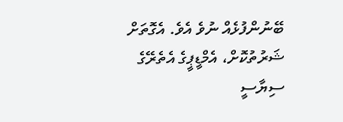ބޭނުންފުޅެއް ނުވެ އެވެ. އެގޮތަށް ޝަރުތުކޮށް، އެމްޑީޕީގެ އެތެރޭގެ ސިޔާސީ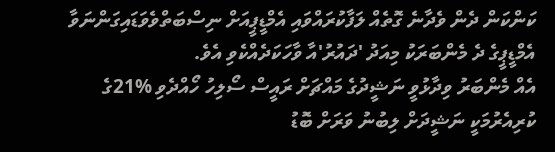ކަންކަން ދެން ވެދާނެ ގޮތެއް ލަފާކުރައްވައި އެމްޑީޕީއަށް ނިސްބަތްވެވަޑައިގަންނަވާ އެމްޑީޕީގެ ދެ މެންބަރަކު މިއަދު 'ދައުރު'އާ ވާހަކަދެއްކެވި އެވެ.
އެއް މެންބަރު ވިދާޅުވީ ނަޝީދުގެ މައްޗަށް ރައީސް ސޯލިހު ހޯއްދެވި %21ގެ ކުރިއެރުމަކީ ނަޝީދަށް ލިބުނު ވަރަށް ބޮޑު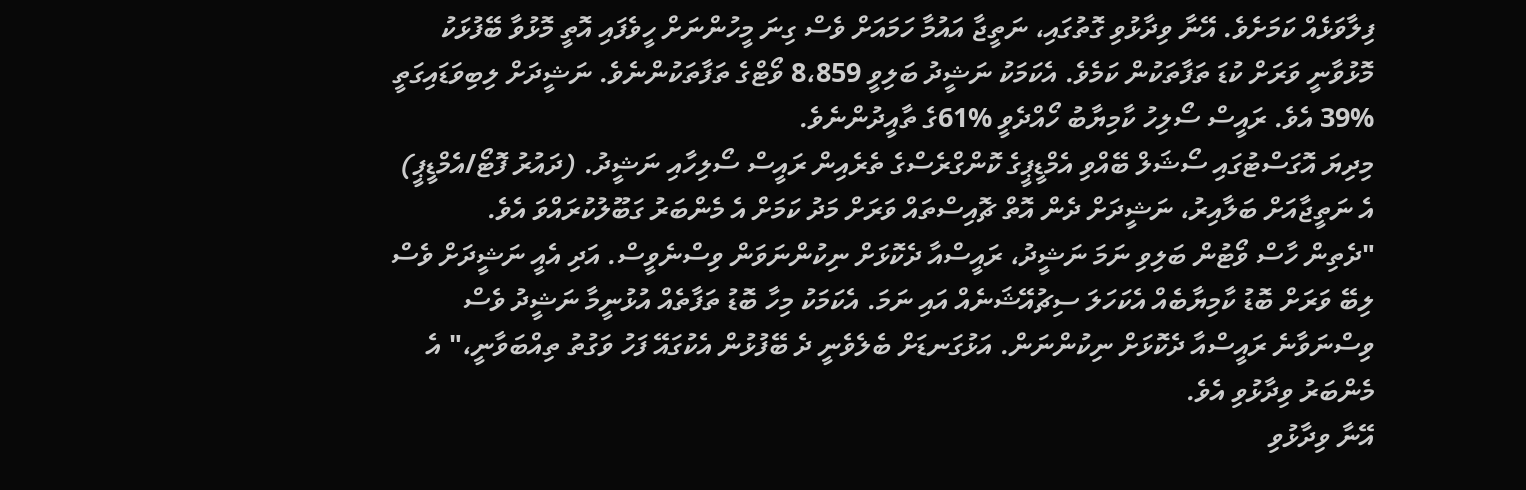ފިލާވަޅެއް ކަމަށެވެ. އޭނާ ވިދާޅުވި ގޮތުގައި، ނަތީޖާ އައުމާ ހަމައަށް ވެސް ގިނަ މީހުންނަށް ހީވެފައި އޮތީ މޮޅުވާ ބޭފުޅަކު މޮޅުވާނީ ވަރަށް ކުޑަ ތަފާތަކުން ކަމެވެ. އެކަމަކު ނަޝީދު ބަލިވީ 8،859 ވޯޓްގެ ތަފާތަކުންނެވެ. ނަޝީދަށް ލިބިވަޑައިގަތީ %39 އެވެ. ރައީސް ސޯލިހު ކާމިޔާބު ހޯއްދެވީ %61ގެ ތާއީދުންނެވެ.
މިދިޔަ އޮގަސްޓުގައި ސޯޝަލް ބޭއްވި އެމްޑީޕީގެ ކޮންގްރެސްގެ ތެރެއިން ރައީސް ސޯލިހާއި ނަޝީދު. (ދައުރު ފޮޓޯ/އެމްޑީޕީ)
އެ ނަތީޖާއަށް ބަލާއިރު، ނަޝީދަށް ދެން އޮތް ޗޮއިސްތައް ވަރަށް މަދު ކަމަށް އެ މެންބަރު ގަބޫލުކުރައްވަ އެވެ.
"ދެތިން ހާސް ވޯޓުން ބަލިވި ނަމަ ނަޝީދު، ރައީސްއާ ދެކޮޅަށް ނިކުންނަވަން ވިސްނެވީސް. އަދި އެއީ ނަޝީދަށް ވެސް ލިބޭ ވަރަށް ބޮޑު ކާމިޔާބެއް އެކަހަލަ ސިޗުއޭޝަނެއް އައި ނަމަ. އެކަމަކު މިހާ ބޮޑު ތަފާތެއް އުޅުނީމާ ނަޝީދު ވެސް ވިސްނަވާނެ ރައީސްއާ ދެކޮޅަށް ނިކުންނަން. އަޅުގަނޑަށް ބެލެވެނީ ދެ ބޭފުޅުން އެކުގައޭ ފަހު ވަގުތު ތިއްބަވާނީ،" އެ މެންބަރު ވިދާޅުވި އެވެ.
އޭނާ ވިދާޅުވި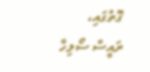ގޮތުގައި، ރައީސް ސޯލިހާ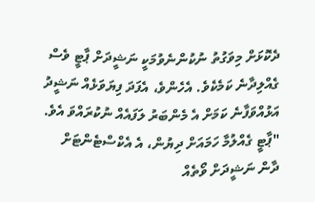ދެކޮޅަށް މިވަގުތު ނުކުންނެވުމަކީ ނަޝީދަށް ޕާޓީ ވެސް ގެއްލިދާނެ ކަމެކެވެ. އެހެންވެ، އެފަދަ ފިޔަވަޅެއް ނަޝީދު އަޅުއްވަފާނެ ކަމަށް އެ މެންބަރު ލަފައެއް ނުކުރައްވަ އެވެ.
"ޕާޓީ ގެއްލުމާ ހަމައަށް ދިޔުން، އެ އެކްސްޓެންޓަށް ދާން ނަޝީދަށް ވޯތެއް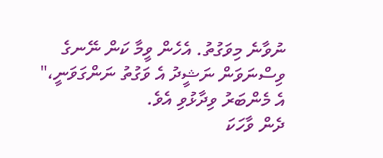ނުވާނެ މިވަގުތު. އެހެން ވީމާ ކަން ނޭނގެ ވިސްނަވަން ނަޝީދު އެ ވަގުތު ނަންގަވަނީ،" އެ މެންބަރު ވިދާޅުވި އެވެ.
ދެން ވާހަކަ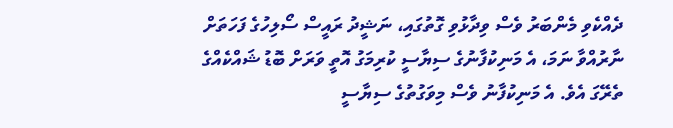ދެއްކެވި މެންބަރު ވެސް ވިދާޅުވި ގޮތުގައި، ނަޝީދު ރައީސް ސޯލިހުގެ ފަހަތަށް ނާރުއްވާ ނަމަ، އެ މަނިކުފާނުގެ ސިޔާސީ ކުރިމަގު އޮތީ ވަރަށް ބޮޑު ޝައްކެއްގެ ތެރޭގަ އެވެ. އެ މަނިކުފާނު ވެސް މިވަގުތުގެ ސިޔާސީ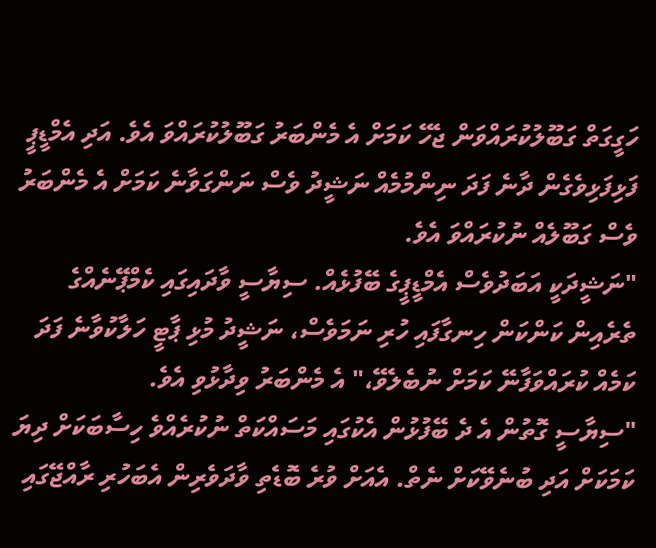ހަގީގަތް ގަބޫލުކުރައްވަން ޖެހޭ ކަމަށް އެ މެންބަރު ގަބޫލުކުރައްވަ އެވެ. އަދި އެމްޑީޕީ ފަޅިފަޅިވެގެން ދާނެ ފަދަ ނިންމުމެއް ނަޝީދު ވެސް ނަންގަވާނެ ކަމަށް އެ މެންބަރު ވެސް ގަބޫލެއް ނުކުރައްވަ އެވެ.
"ނަޝީދަކީ އަބަދުވެސް އެމްޑީޕީގެ ބޭފުޅެއް. ސިޔާސީ ވާދައިގައި ކެމްޕޭނެއްގެ ތެރެއިން ކަންކަން ހިނގާފައި ހުރި ނަމަވެސް، ނަޝީދު މުޅި ޕާޓީ ހަލާކުވާނެ ފަދަ ކަމެއް ކުރައްވަފާނޭ ކަމަށް ނުބެލެވޭ،" އެ މެންބަރު ވިދާޅުވި އެވެ.
"ސިޔާސީ ގޮތުން އެ ދެ ބޭފުޅުން އެކުގައި މަސައްކަތް ނުކުރެއްވެ ހިސާބަކަށް ދިޔަ ކަމަކަށް އަދި ބުނެވޭކަށް ނެތް. އެއަށް ވުރެ ބޮޑެތި ވާދަވެރިން އެބަހުރި ރާއްޖޭގައި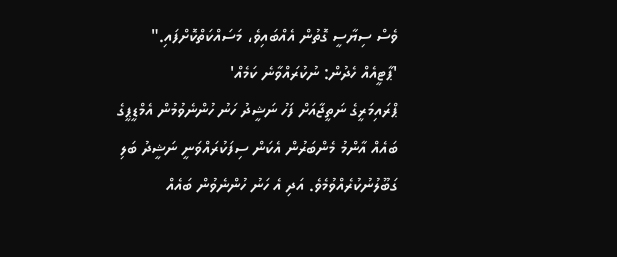ވެސް ސިޔާސީ ގޮތުން އެއްބައިވެ، މަސައްކަތްކޮށްފައި."
'ޕާޓީއެއް ހެދުން: ނުކުރައްވާނެ ކަމެއް'
ޕްރައިމަރީގެ ނަތީޖާއަށް ފަހު ނަޝީދު ހަނު ހުންނެވުމުން އެމްޑީޕީގެ ބައެއް އާންމު މެންބަރުން އެކަން ސިފަކުރައްވަނީ ނަޝީދު ބަލި ގަބޫލުނުކުރެއްވުމެވެ. އަދި އެ ހަނު ހުންނެވުން ބައެއް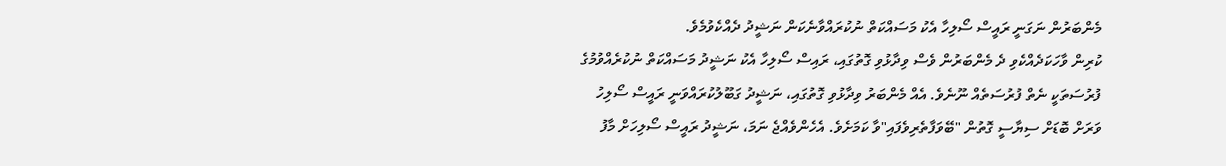މެންބަރުން ނަގަނީ ރައީސް ސޯލިހާ އެކު މަސައްކަތް ނުކުރައްވާނެކަން ނަޝީދު ދެއްކެވުމެވެ.
ކުރިން ވާހަކަދެއްކެވި ދެ މެންބަރުން ވެސް ވިދާޅުވި ގޮތުގައި، ރައިސް ސޯލިހާ އެކު ނަޝީދު މަސައްކަތް ނުކުރެއްވުމުގެ ފުރުސަތަކީ ނެތް ފުރުސަތެއް ނޫނެވެ. އެއް މެންބަރު ވިދާޅުވި ގޮތުގައި، ނަޝީދު ގަބޫލުކުރައްވަނީ ރައީސް ސޯލިހު ވަރަށް ބޮޑަށް ސިޔާސީ ގޮތުން "ބޭވަފާތެރިވެފައި"ވާ ކަމަށެވެ. އެހެންވެއްޖެ ނަމަ، ނަޝީދު ރައީސް ސޯލިހަށް މާފު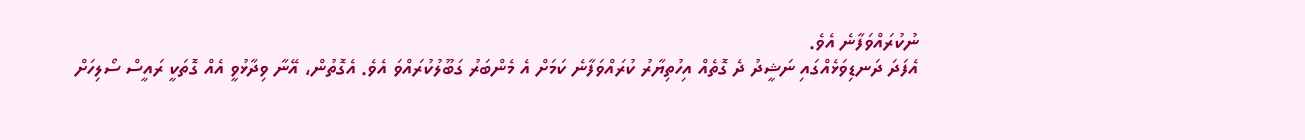ނުކުރައްވަފާނެ އެވެ.
އެފަދަ ދަނޑިވަޅެއްގައި ނަޝީދު ދެ ގޮތެއް އިހުތިޔާރު ކުރައްވަފާނެ ކަމަށް އެ މެންބަރު ގަބޫލުކުރައްވަ އެވެ. އެގޮތުން، އޭނާ ވިދާޅުވީ އެއް ގޮތަކީ ރައީސް ސޯލިހަށް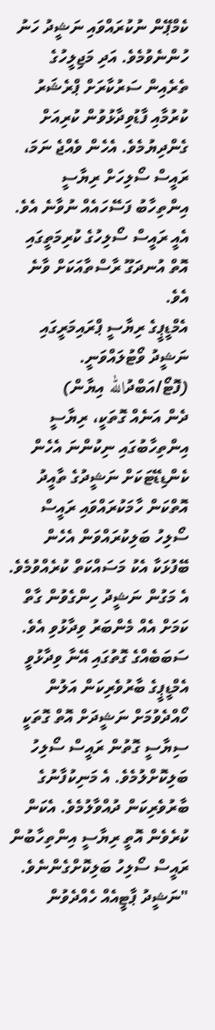ކެމްޕޭން ނުކުރައްވައި ނަޝީދު ހަނު ހުންނެވުމެވެ. އަދި މަޖިލީހުގެ ތެރެއިން ސަރުކާރަށް ޕްރެޝަރު ކުރުމާއި ފާޑުވިދާޅުވުން ކުރިއަށް ގެންދިޔުމެވެ. އެހެން ވެއްޖެ ނަމަ، ރައީސް ސޯލިހަށް ރިޔާސީ އިންތިހާބު ފަސޭހައެއް ނުވާނެ އެވެ. އެއީ ރައީސް ސޯލިހުގެ ކުރިމަތީގައި އޮތް އުނދަގޫ ރާސްތާއަކަށް ވާނެ އެވެ.
އެމްޑީޕީގެ ރިޔާސީ ޕްރައިމަރީގައި ނަޝީދު ވޯޓުލައްވަނީ. (ފޮޓޯ/އަބްދުالله އިޔާން)
ދެން އަނެއް ގޮތަކީ، ރިޔާސީ އިންތިހާބުގައި ނިކުންނަ އެހެން ކެންޑިޑޭޓަކަށް ނަޝީދުގެ ތާއީދު އޮތްކަން ހާމަކުރައްވައި ރައީސް ސޯލިހު ބަލިކުރައްވަން އެހެން ބޭފުޅަކާ އެކު މަސައްކަތް ކުރެއްވުމެވެ. އެ މަގުން ނަޝީދު ހިންގެވުން ގާތް ކަމަށް އެއް މެންބަރު ވިދާޅުވި އެވެ. ސަބަބެއްގެ ގޮތުގައި އޭނާ ވިދާޅުވީ އެމްޑީޕީގެ ބާރުވެރިކަން އަލުން ހޯއްދެވުމަށް ނަޝީދަށް އޮތް ގޮތަކީ ސިޔާސީ ގޮތުން ރައީސް ސޯލިހު ބަލިކޮށްލުމެވެ. އެ މަނިކުފާނުގެ ބާރުވެރިކަން ދުއްވާލުމެވެ. އެކަން ކުރެވެން އޮތީ ރިޔާސީ އިންތިހާބުން ރައީސް ސޯލިހު ބަލިކޮށްގެންނެވެ.
"ނަޝީދު ޕާޓީއެއް ހެއްދެވުން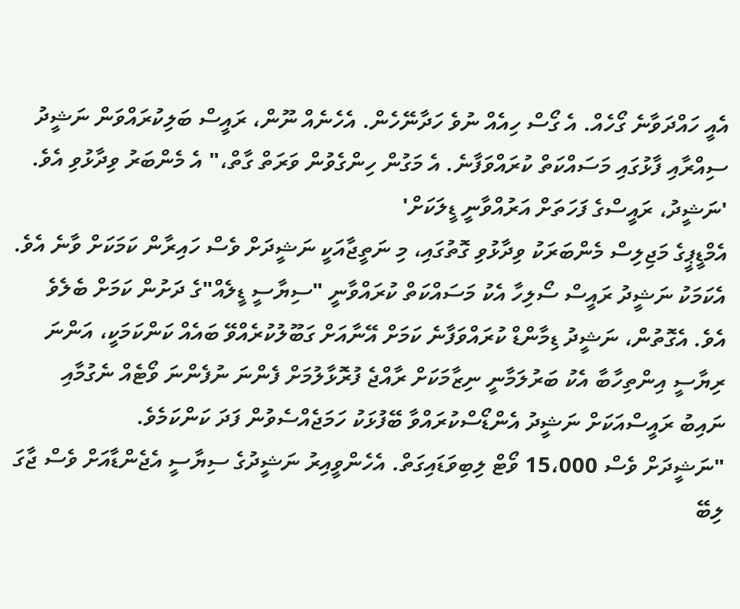އެއީ ހައްދަވާނެ ގޯހެއް. އެ ގޯސް ހިއެއް ނުވެ ހަދާނޭހެން. އެހެނެއް ނޫން، ރައީސް ބަލިކުރައްވަން ނަޝީދު ސިއްރާއި ފާޅުގައި މަސައްކަތް ކުރައްވަފާނެ. އެ މަގުން ހިންގެވުން ވަރަތް ގާތް،" އެ މެންބަރު ވިދާޅުވި އެވެ.
'ނަޝީދު، ރައީސްގެ ފަހަތަށް އަރުއްވާނީ ޑީލަކަށް'
އެމްޑީޕީގެ މަޖިލިސް މެންބަރަކު ވިދާޅުވި ގޮތުގައި، މި ނަތީޖާއަކީ ނަޝީދަށް ވެސް ހައިރާން ކަމަކަށް ވާނެ އެވެ. އެކަމަކު ނަޝީދު ރައީސް ސޯލިހާ އެކު މަސައްކަތް ކުރައްވާނީ "ސިޔާސީ ޑީލެއް"ގެ ދަށުން ކަމަށް ބެލެވެ އެވެ. އެގޮތުން، ނަޝީދު ޑިމާންޑް ކުރައްވަފާނެ ކަމަށް އޭނާއަށް ގަބޫލުކުރެއްވޭ ބައެއް ކަންކަމަކީ، އަންނަ ރިޔާސީ އިންތިހާބާ އެކު ބަރުލަމާނީ ނިޒާމަކަށް ރާއްޖެ ފުރޮޅާލުމަށް ފެންނަ ނުފެންނަ ވޯޓެއް ނެގުމާއި ނައިބު ރައީސްއަކަށް ނަޝީދު އެންޑޯސްކުރައްވާ ބޭފުޅަކު ހަމަޖެއްސެވުން ފަދަ ކަންކަމެވެ.
"ނަޝީދަށް ވެސް 15،000 ވޯޓް ލިބިވަޑައިގަތް. އެހެންވީއިރު ނަޝީދުގެ ސިޔާސީ އެޖެންޑާއަށް ވެސް ޖާގަ ލިބޭ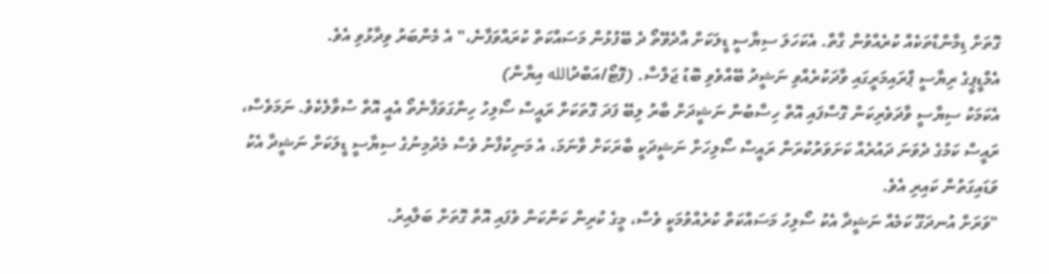ގޮތަށް ޑިމާންޑްތަކެއް ކުރެއްވުން ގާތް. އެކަހަލަ ސިޔާސީ ޑީލަކަށް އާދެވޭތޯ ދެ ބޭފުޅުން މަސައްކަތް ކުރައްވަފާނެ،" އެ މެންބަރު ވިދާޅުވި އެވެ.
އެމްޑީޕީގެ ރިޔާސީ ޕްރައިމަރީގައި ވާދަކުރެއްވި ނަޝީދު ބޭއްވެވި ބޮޑު ޖަލްސާ. (ފޮޓޯ/އަބްދުالله އިޔާން)
އެކަމަކު ސިޔާސީ ވާދަވެރިކަން ގޮސްފައި އޮތް ހިސާބުން ނަޝީދަށް ބާރު ލިބޭ ފަދަ ގޮތަކަށް ރައީސް ސޯލިހު ހިންގަވަފާނެތޯ އެއީ އޮތް ސުވާލެކެވެ. ނަމަވެސް، ރައީސް ކަމުގެ ދެވަނަ ދައުރެއް ކަށަވަރުކުރަން ރައީސް ސޯލިހަށް ނަޝީދަކީ ބާރަކަށް ވާނަމަ، އެ މަނިކުފާނު ވެސް މެދުމިނުގެ ސިޔާސީ ޑީލަކަށް ނަޝީދާ އެކު ވަޑައިގަތުން ކައިރި އެވެ.
"ވަރަށް އުނދަގޫ ކަމެއް ނަޝީދާ އެކު ސޯލިހު މަސައްކަތް ކުރެއްވުމަކީ ވެސް، މީގެ ކުރިން ކަންކަން ވެފައި އޮތް ގޮތަށް ބަލާއިރު.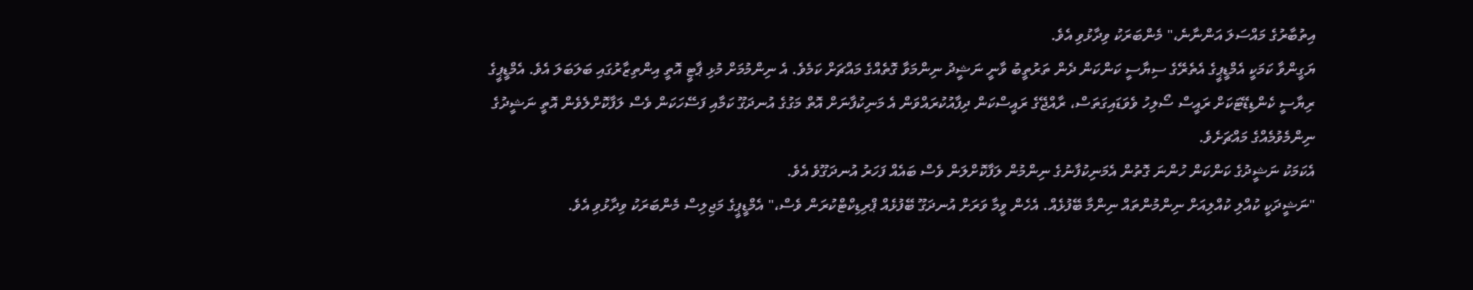އިތުބާރުގެ މައްސަލަ އަންނާނެ،" މެންބަރަކު ވިދާޅުވި އެވެ.
ޔަގީންވާ ކަމަކީ އެމްޑީޕީގެ އެތެރޭގެ ސިޔާސީ ކަންކަން ދެން ތަރުތީބު ވާނީ ނަޝީދު ނިންމަވާ ގޮތެއްގެ މައްޗަށް ކަމެވެ. އެ ނިންމުމަށް މުޅި ޕާޓީ އޮތީ އިންތިޒާރުގައި ބަލަބަލަ އެވެ. އެމްޑީޕީގެ ރިޔާސީ ކެންޑިޑޭޓަކަށް ރައީސް ސޯލިހު ވެވަޑައިގަތަސް، ރާއްޖޭގެ ރައީސްކަން ދިފާއުކުރައްވަން އެ މަނިކުފާނަށް އޮތް މަގުގެ އުނދަގޫ ކަމާއި ފަސޭހަކަން ވެސް ލަފާކޮށްލެވެން އޮތީ ނަޝީދުގެ ނިންމެވުމެއްގެ މައްޗަށެވެ.
އެކަމަކު ނަޝީދުގެ ކަންކަން ހުންނަ ގޮތުން އެމަނިކުފާނުގެ ނިންމުން ލަފާކޮށްލަން ވެސް ބައެއް ފަހަރު އުނދަގޫވެ އެވެ.
"ނަޝީދަކީ ކުއްލި ކުއްލިއަށް ނިންމުންތައް ނިންމާ ބޭފުޅެއް. އެހެން ވީމާ ވަރަށް އުނދަގޫ ބޭފުޅެއް ޕްރިޑިކްޓްކުރަން ވެސް،" އެމްޑީޕީގެ މަޖިލިސް މެންބަރަކު ވިދާޅުވި އެވެ.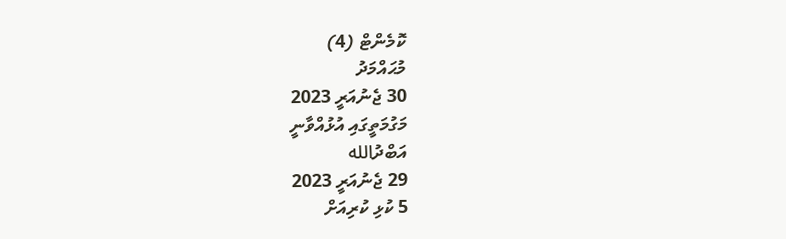ކޮމެންޓް (4)
މުޙައްމަދު
30 ޖެނުއަރީ 2023
މަގުމަތީގައި އުޅުއްވާނީ
އަބްދުالله
29 ޖެނުއަރީ 2023
5 ކުޅި ކުރިއަށް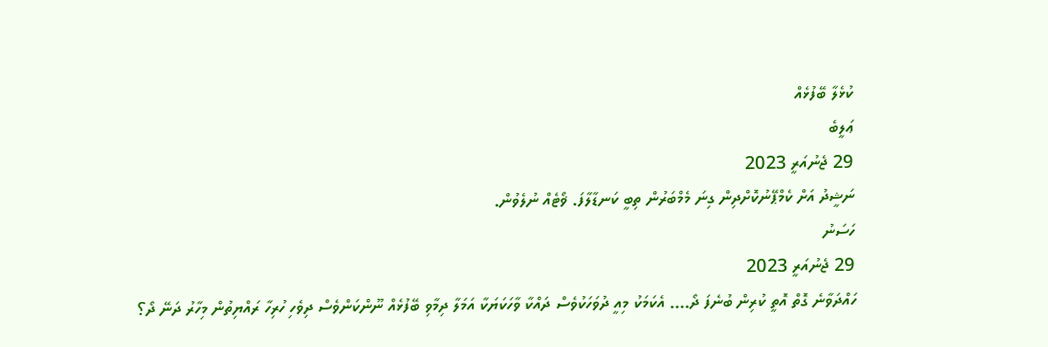ކުޅެލާ ބޭފުޅެއް
ޢަލީބެ
29 ޖެނުއަރީ 2023
ނަޝީދު އަށް ކެމްޕޭނުކޮށްދިން ގިނަ މެމްބަރުން ތިބީ ކަނޑާލާފަ. ޥޯޓެއް ނުލެވުން.
ހަސަނު
29 ޖެނުއަރީ 2023
ހައްދަވާނެ ގޮތް އޮތީ ކުރިން ބުނެފަ ދޯ.... އެކަމަކު މިއީ ދުވަހަކުވެސް ދައްކާ ވާހަކަޔަކާ އަމަލާ ދިމާވި ބޭފުޅެއް ނޫންކަންވެސް ދިވެހި ހުރިހާ ރައްޔިތުން މިހާރު ދަނޭ ދޯ؟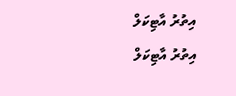އިތުރު އާޓިކަލް
އިތުރު އާޓިކަލް